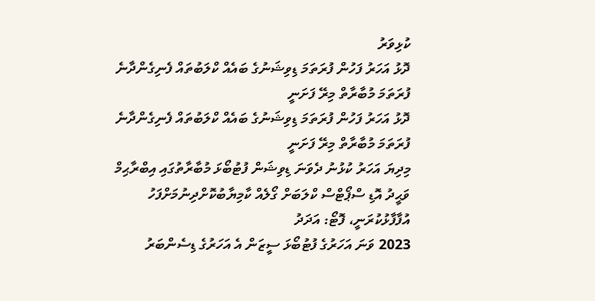ކުޅިވަރު
ދޮޅު އަހަރު ފަހުން ފުރަތަމަ ޑިވިޝަނުގެ ބައެއް ކްލަބުތައް ފެނިގެންދާނެ ފުރަތަމަ މުބާރާތް މިރޭ ފަށަނީ
ދޮޅު އަހަރު ފަހުން ފުރަތަމަ ޑިވިޝަނުގެ ބައެއް ކްލަބުތައް ފެނިގެންދާނެ ފުރަތަމަ މުބާރާތް މިރޭ ފަށަނީ
މިދިޔަ އަހަރު ކުޅުނު ދެވަނަ ޑިވިޝަން ފުޓުބޯޅަ މުބާރާތުގައި އިބްރާޙިމް ވަޙީދު އޮޑި ސްޕޯޓްސް ކްލަބަށް ގޯލެއް ކާމިޔާބުކޮށްދިނުމަށްފަހު އުފާފާޅުކުރަނީ، ފޮޓޯ: އަދަދު
2023 ވަނަ އަހަރުގެ ފުޓުބޯޅަ ސީޒަން އެ އަހަރުގެ ޑިސެންބަރު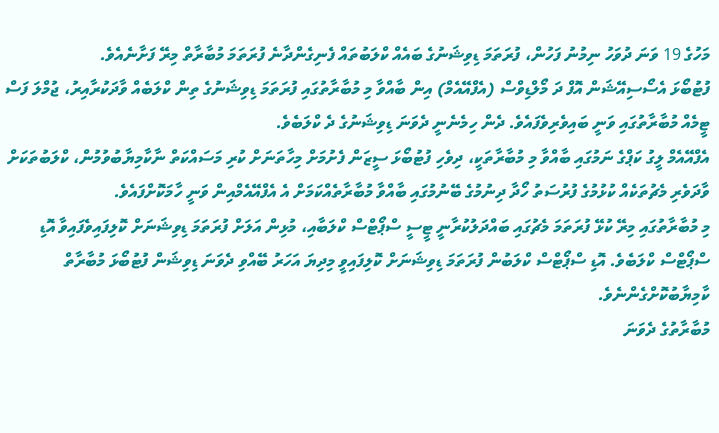މަހުގެ 19 ވަނަ ދުވަހު ނިމުނު ފަހުން، ފުރަތަމަ ޑިވިޝަނުގެ ބައެއް ކްލަބުތައް ފެނިގެންދާނެ ފުރަތަމަ މުބާރާތް މިރޭ ފަށާނެއެވެ.
ފުޓުބޯޅަ އެސޯސިއޭޝަން އޮފް ދަ މޯލްޑިވްސް (އެފްއޭއެމް) އިން ބާއްވާ މި މުބާރާތުގައި ފުރަތަމަ ޑިވިޝަނުގެ ތިން ކްލަބެއް ވާދަކުރާއިރު، ޖުމްލަ ފަސް ޓީމެއް މުބާރާތުގައި ވަނީ ބައިވެރިވެފައެވެ. ދެން ހިމެނެނީ ދެވަނަ ޑިވިޝަނުގެ ދެ ކްލަބެވެ.
އެފްއޭއެމް ލީގު ކަޕްގެ ނަމުގައި ބާއްވާ މި މުބާރާތަކީ، ދިވެހި ފުޓުބޯޅަ ސީޒަން ފެށުމަށް މިހާތަނަށް ކުރި މަސައްކަތް ނާކާމިޔާބުވުމުން، ކްލަބުތަކަށް ވާދަވެރި މެޗުތަކެއް ކުޅުމުގެ ފުރުސަތު ހޯދާ ދިނުމުގެ ބޭނުމުގައި ބާއްވާ މުބާރާތެއްކަމަށް އެ އެފްއޭއެމްއިން ވަނީ ހާމަކޮށްފައެވެ.
މި މުބާރާތުގައި މިރޭ ކުޅޭ ފުރަތަމަ މެޗުގައި ބައްދަލުކުރާނީ ޓީސީ ސްޕޯޓްސް ކްލަބާއި، މުޅިން އަލަށް ފުރަތަމަ ޑިވިޝަނަށް ކޮލިފައިވެފައިވާ އޮޑި ސްޕޯޓްސް ކްލަބެވެ. އޮޑި ސްޕޯޓްސް ކްލަބުން ފުރަތަމަ ޑިވިޝަނަށް ކޮލިފައިވީ މިދިޔަ އަހަރު ބޭއްވި ދެވަނަ ޑިވިޝަން ފުޓުބޯޅަ މުބާރާތް ކާމިޔާބުކޮށްގެންނެވެ.
މުބާރާތުގެ ދެވަނަ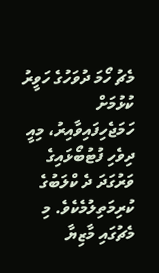މެޗު ހޯމަ ދުވަހުގެ ހަވީރު ކުޅުމަށް ހަމަޖެހިފައިވާއިރު، މިއީ ދިވެހި ފުޓުބޯޅައިގެ ވަރުގަދަ ދެ ކްލަބުގެ ކުރިމަތިލުމެކެވެ. މި މެޗުގައި މާޒިޔާ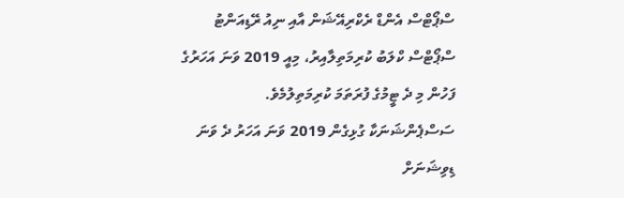ސްޕޯޓްސް އެންޑް ރެކްރިއޭޝަން އާއި ނިއު ރޭޑިއަންޓު ސްޕޯޓްސް ކްލަބު ކުރިމަތިލާއިރު، މިއީ 2019 ވަނަ އަހަރުގެ ފަހުން މި ދެ ޓީމުގެ ފުރަތަމަ ކުރިމަތިލުމެވެ. ސަސްޕެންޝަނަކާ ގުޅިގެން 2019 ވަނަ އަހަރު ދެ ވަނަ ޑިވިޝަނަށް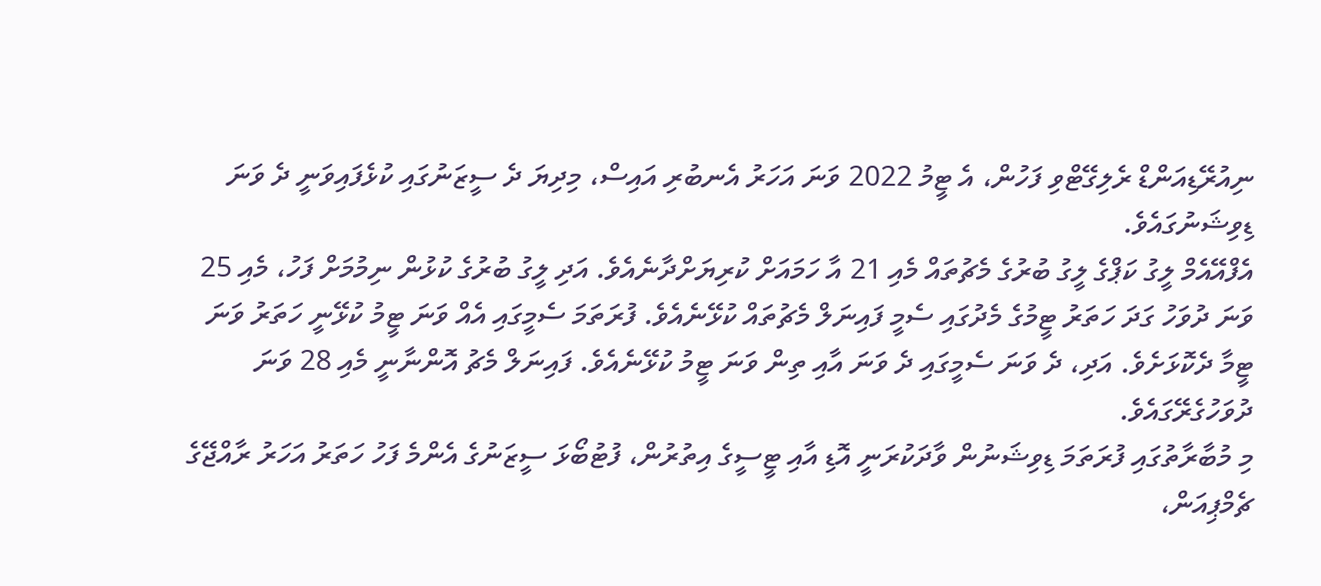ނިއުރޭޑިއަންޑް ރެލިގޭޓްވި ފަހުން، އެ ޓީމު 2022 ވަނަ އަހަރު އެނބުރި އައިސް، މިދިޔަ ދެ ސީޒަނުގައި ކުޅެފައިވަނީ ދެ ވަނަ ޑިވިޝަނުގައެވެ.
އެފްއޭއެމް ލީގު ކަޕްގެ ލީގު ބުރުގެ މެޗުތައް މެއި 21 އާ ހަމައަށް ކުރިޔަށްދާނެއެވެ. އަދި ލީގު ބުރުގެ ކުޅުން ނިމުމަށް ފަހު، މެއި 25 ވަނަ ދުވަހު ގަދަ ހަތަރު ޓީމުގެ މެދުގައި ސެމީ ފައިނަލް މެޗުތައް ކުޅޭނެއެވެ. ފުރަތަމަ ސެމީގައި އެއް ވަނަ ޓީމު ކުޅޭނީ ހަތަރު ވަނަ ޓީމާ ދެކޮޅަށެވެ. އަދި، ދެ ވަނަ ސެމީގައި ދެ ވަނަ އާއި ތިން ވަނަ ޓީމު ކުޅޭނެއެވެ. ފައިނަލް މެޗު އޮންނާނީ މެއި 28 ވަނަ ދުވަހުގެރޭގައެވެ.
މި މުބާރާތުގައި ފުރަތަމަ ޑިވިޝަނުން ވާދަކުރަނީ އޮޑި އާއި ޓީސީގެ އިތުރުން، ފުޓުބޯޅަ ސީޒަނުގެ އެންމެ ފަހު ހަތަރު އަހަރު ރާއްޖޭގެ ޗެމްޕިއަން،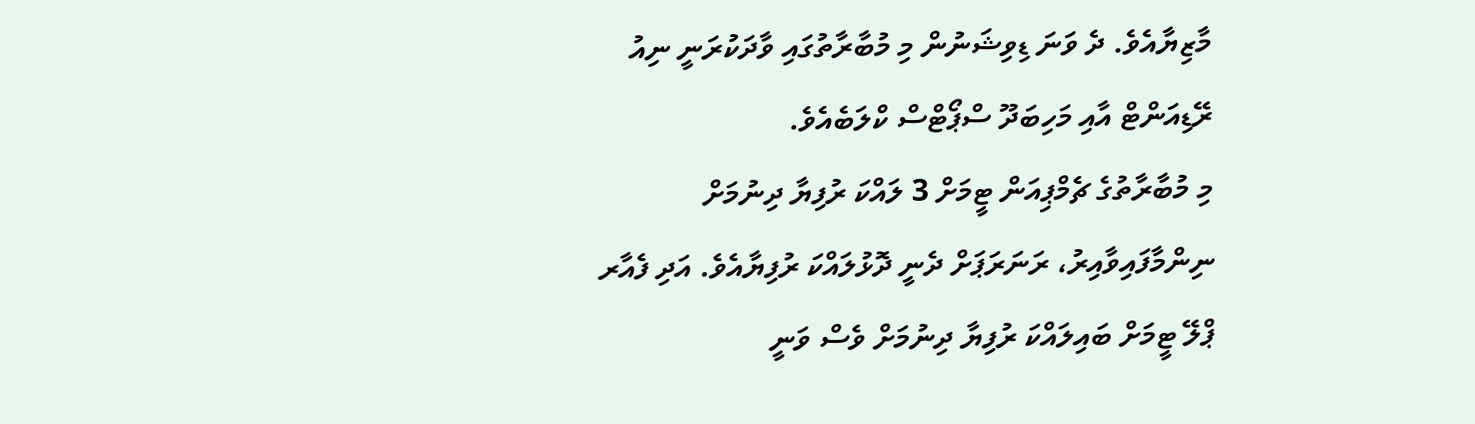މާޒިޔާއެވެ. ދެ ވަނަ ޑިވިޝަނުން މި މުބާރާތުގައި ވާދަކުރަނީ ނިއު ރޭޑިއަންޓް އާއި މަހިބަދޫ ސްޕޯޓްސް ކްލަބެއެވެ.
މި މުބާރާތުގެ ޗެމްޕިއަން ޓީމަށް 3 ލައްކަ ރުފިޔާ ދިނުމަށް ނިންމާފައިވާއިރު، ރަނަރަޕަށް ދެނީ ދޮޅުލައްކަ ރުފިޔާއެވެ. އަދި ފެއާރ ޕްލޭ ޓީމަށް ބައިލައްކަ ރުފިޔާ ދިނުމަށް ވެސް ވަނީ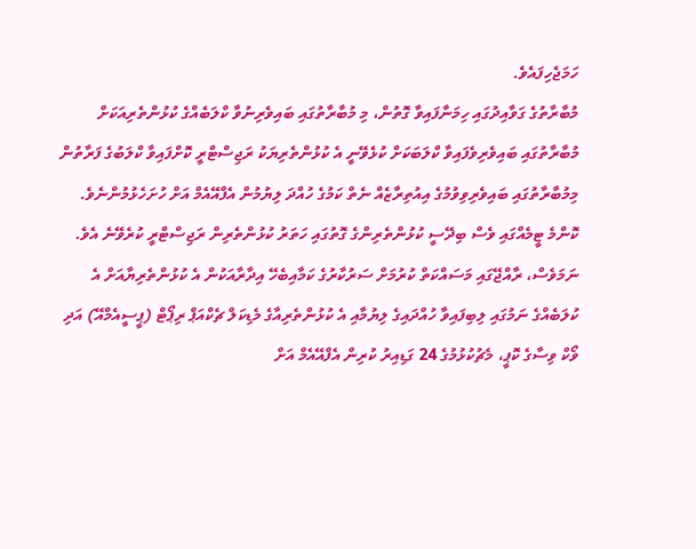ހަމަޖެހިފައެވެ.
މުބާރާތުގެ ގަވާއިދުގައި ހިމަނާފައިވާ ގޮތުން، މި މުބާރާތުގައި ބައިވެރިނުވާ ކްލަބެއްގެ ކުޅުންތެރިއަކަށް މުބާރާތުގައި ބައިވެރިވެފައިވާ ކްލަބަކަށް ކުޅެވޭނީ އެ ކުޅުންތެރިޔަކު ރަޖިސްޓްރީ ކޮށްފައިވާ ކްލަބުގެ ފަރާތުން މިމުބާރާތުގައި ބައިވެރިވިވުމުގެ އިއުތިރާޒެއް ނެތް ކަމުގެ ހުއްދަ ލިޔުމުން އެފްއޭއެމް އަށް ހުށަހެޅުމުންނެވެ.
ކޮންމެ ޓީމެއްގައި ވެސް ބިދޭސީ ކުޅުންތެރިންގެ ގޮތުގައި ހަތަރު ކުޅުންތެރިން ރަޖިސްޓްރީ ކުރެވޭނެ އެވެ. ނަމަވެސް، ރާއްޖޭގައި މަސައްކަތް ކުރުމަށް ސަރުކާރުގެ ކަމާއިބެހޭ އިދާރާއަކުން އެ ކުޅުންތެރިޔާއަށް އެ ކުލަބެއްގެ ނަމުގައި ލިބިފައިވާ ހުއްދައިގެ ލިޔުމާއި އެ ކުޅުންތެރިއާގެ މެޑިކަލް ޗެކްއަޕް ރިޕޯޓް (ޕީސީއެމްއޭ) އަދި ވޯކް ވިސާގެ ކޮޕީ، މެޗުކުޅުމުގެ 24 ގަޑިއިރު ކުރިން އެފްއޭއެމް އަށް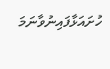ހުށައަޅާފައިނުވާނަމަ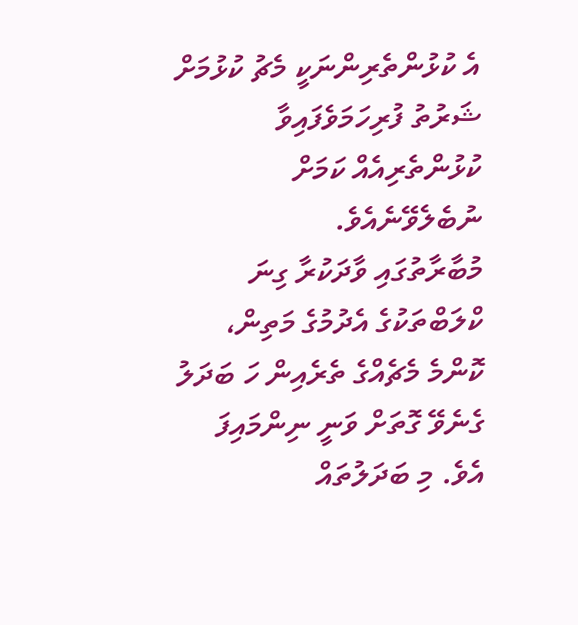އެ ކުޅުންތެރިންނަކީ މެޗު ކުޅުމަށް ޝަރުތު ފުރިހަމަވެފައިވާ ކުޅުންތެރިއެއް ކަމަށް ނުބެލެވޭނެއެވެ.
މުބާރާތުގައި ވާދަކުރާ ގިނަ ކްލަބްތަކުގެ އެދުމުގެ މަތިން، ކޮންމެ މެޗެއްގެ ތެރެއިން ހަ ބަދަލު ގެނެވޭ ގޮތަށް ވަނީ ނިންމައިފަ އެވެ. މި ބަދަލުތައް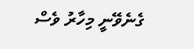ގެނެވޭނީ މިހާރު ވެސް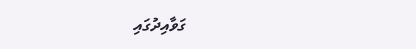ގަވާއިދުގައި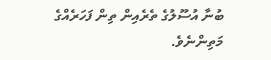ބުނާ އުސޫލުގެ ތެރެއިން ތިން ފަހަރެއްގެ މަތިންނެވެ.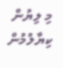މި ލިޔުން ކިޔާލުމުން